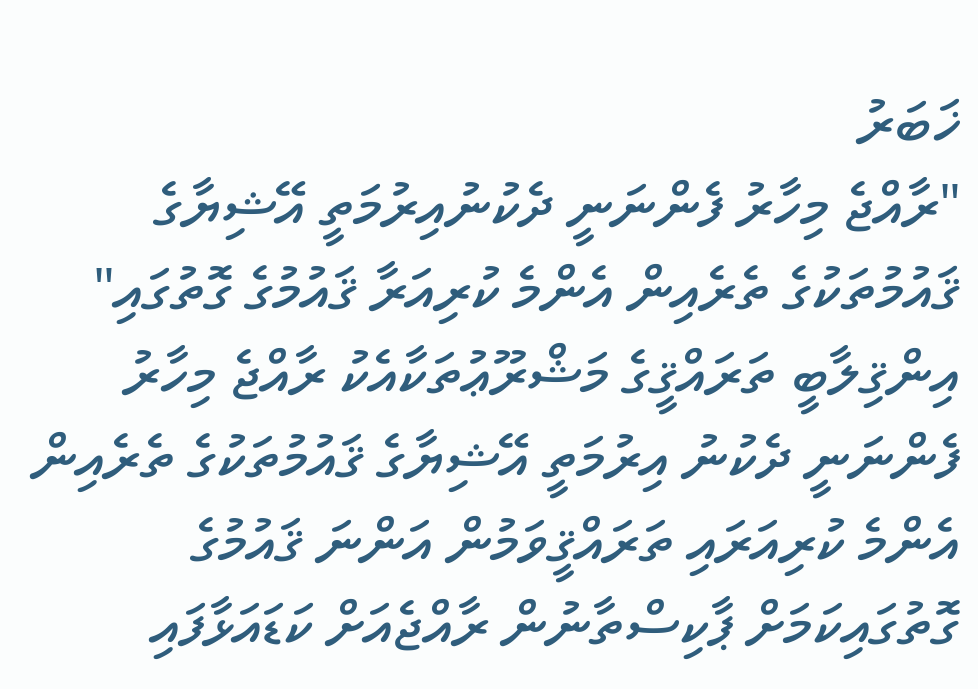ޚަބަރު
"ރާއްޖެ މިހާރު ފެންނަނީ ދެކުނުއިރުމަތީ އޭޝިޔާގެ ޤައުމުތަކުގެ ތެރެއިން އެންމެ ކުރިއަރާ ޤައުމުގެ ގޮތުގައި"
އިންޤިލާބީ ތަރައްޤީގެ މަޝްރޫޢުތަކާއެކު ރާއްޖެ މިހާރު ފެންނަނީ ދެކުނު އިރުމަތީ އޭޝިޔާގެ ޤައުމުތަކުގެ ތެރެއިން އެންމެ ކުރިއަރައި ތަރައްޤީވަމުން އަންނަ ޤައުމުގެ ގޮތުގައިކަމަށް ޕާކިސްތާނުން ރާއްޖެއަށް ކަޑައަޅާފައި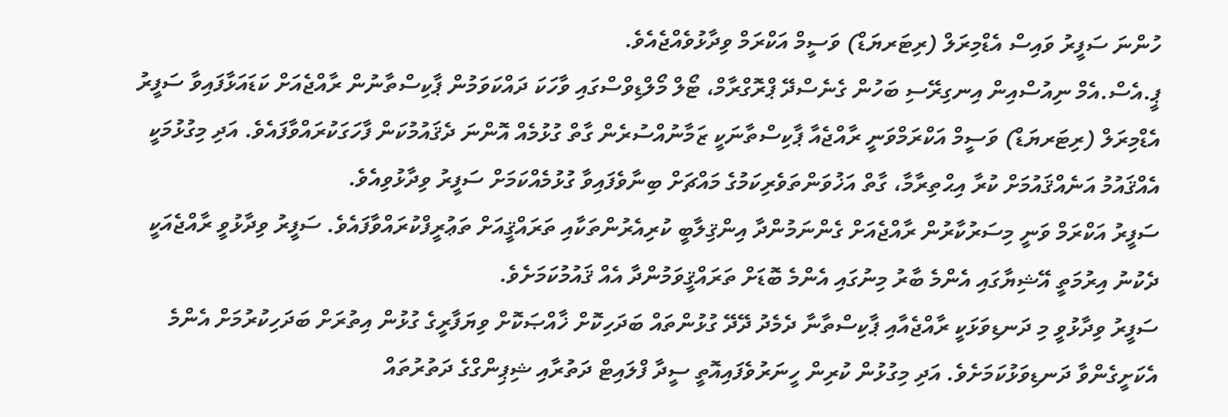ހުންނަ ސަފީރު ވައިސް އެޑްމިރަލް (ރިޓަރޔަޑް) ވަސީމް އަކްރަމް ވިދާޅުވެއްޖެއެވެ.
ޕީ.އެސް.އެމް ނިއުސްއިން އިނގިރޭސި ބަހުން ގެނެސްދޭ ޕްރޮގްރާމް، ޓޯލް މޯލްޑިވްސްގައި ވާހަކަ ދައްކަވަމުން ޕާކިސްތާނުން ރާއްޖެއަށް ކަޑައަޅާފައިވާ ސަފީރު އެޑްމިރަލް (ރިޓަރޔަޑް) ވަސީމް އަކްރަމްވަނީ ރާއްޖެއާ ޕާކިސްތާނަކީ ޒަމާނުއްސުރެން ގާތް ގުޅުމެއް އޮންނަ ދެޤައުމުކަން ފާހަގަކުރައްވާފައެވެ. އަދި މިގުޅުމަކީ އެއްޤައުމު އަނެއްޤައުމަށް ކުރާ އިޙްތިރާމާ، ގާތް އަޚުވަންތަވެރިކަމުގެ މައްޗަށް ބިނާވެފައިވާ ގުޅުމެއްކަމަށް ސަފީރު ވިދާޅުވިއެވެ.
ސަފީރު އަކްރަމް ވަނީ މިސަރުކާރުން ރާއްޖެއަށް ގެންނަމުންދާ އިންޤިލާބީ ކުރިއެރުންތަކާއި ތަރައްޤީއަށް ތަޢުރީފްކުރައްވާފައެވެ. ސަފީރު ވިދާޅުވީ ރާއްޖެއަކީ ދެކުނު އިރުމަތީ އޭޝިޔާގައި އެންމެ ބާރު މިނުގައި އެންމެ ބޮޑަށް ތަރައްޤީވަމުންދާ އެއް ޤައުމުކަމަށެވެ.
ސަފީރު ވިދާޅުވީ މި ދަނޑިވަޅަކީ ރާއްޖެއާއި ޕާކިސްތާނާ ދެމެދު ދޭދޭ ގުޅުންތައް ބަދަހިކޮށް ޚާއްޞަކޮށް ވިޔަފާރީގެ ގުޅުން އިތުރަށް ބަދަހިކުރުމަށް އެންމެ އެކަށީގެންވާ ދަނޑިވަޅުކަމަށެވެ. އަދި މިގުޅުން ކުރިން ހީނަރުވެފައިއޮތީ ސީދާ ފްލައިޓް ދަތުރާއި ޝިޕިންގްގެ ދަތުރުތައް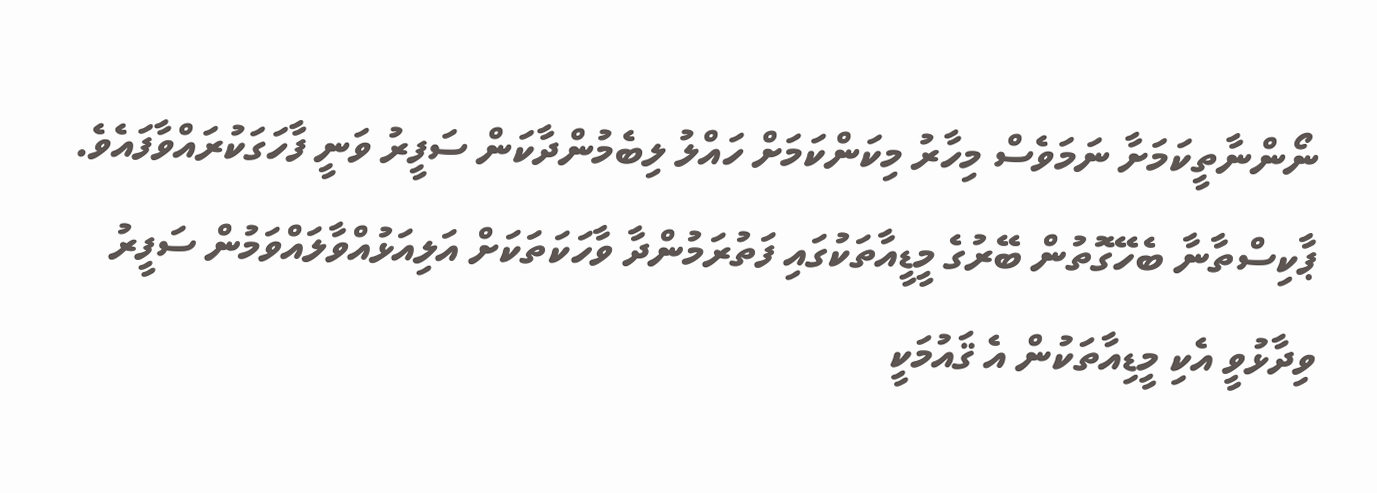ނޯންނާތީކަމަށާ ނަމަވެސް މިހާރު މިކަންކަމަށް ހައްލު ލިބެމުންދާކަން ސަފީރު ވަނީ ފާހަގަކުރައްވާފައެވެ. ޕާކިސްތާނާ ބެހޭގޮތުން ބޭރުގެ މީޑީއާތަކުގައި ފަތުރަމުންދާ ވާހަކަތަކަށް އަލިއަޅުއްވާލައްވަމުން ސަފީރު ވިދާޅުވީ އެކި މީޑިއާތަކުން އެ ޤައުމަކީ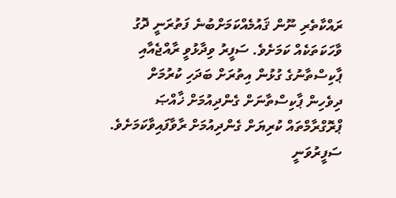ރައްކާތެރި ނޫން ޤައުމެއްކަމަށްބުނެ ފަތުރަނީ ދޮގު ވާހަކަތަކެއް ކަމަށެވެ. ސަފީރު ވިދާޅުވީ ރާއްޖެއާއި ޕާކިސްތާނުގެ ގުޅުން އިތުރަށް ބަދަހި ކުރުމަށް ދިވެހިން ޕާކިސްތާނަށް ގެންދިއުމަށް ޚާއްޞަ ޕްރޮގްރާމްތައް ކުރިޔަށް ގެންދިއުމަށް ރާވާފައިވާކަމަށެވެ. ސަފީރުވަނީ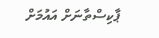ޕާކިސްތާނަށް އައުމަށް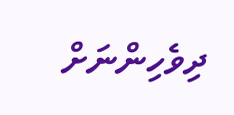ދިވެހިންނަށް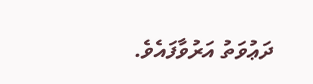ދަޢުވަތު އަރުވާފައެވެ.